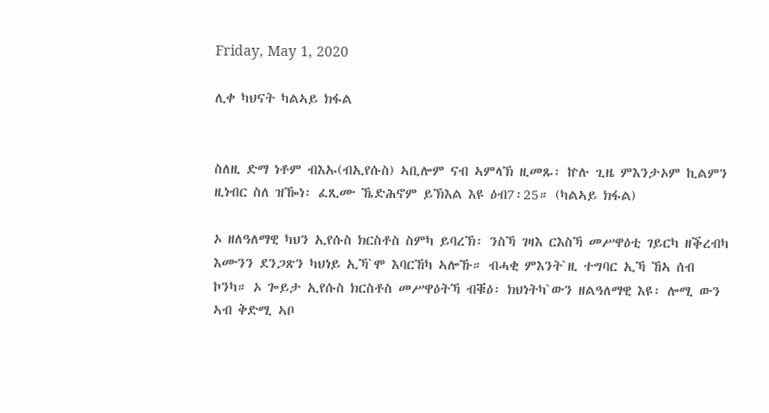Friday, May 1, 2020

ሊቀ ካህናት ካልኣይ ክፋል


ስለዚ ድማ ነቶም ብእኡ(ብኢየሱስ) ኣቢሎም ናብ ኣምላኽ ዚመጹ፡ ኵሉ ጊዜ ምእንታኦም ኪልምን ዚነብር ስለ ዝዀነ፡ ፈጺሙ ኼድሕኖም ይኽእል እዩ ዕብ7፡25። (ካልኣይ ክፋል)

ኦ ዘለዓለማዊ ካህን ኢየሱስ ክርስቶስ ስምካ ይባረኽ፡ ንስኻ ገዛእ ርእስኻ መሥዋዕቲ ገይርካ ዘቕረብካ እሙንን ደንጋጽን ካህነይ ኢኻ`ሞ እባርኸካ ኣሎኹ። ብሓቂ ምእንት`ዚ ተግባር ኢኻ ኸኣ ሰብ ኮንካ። ኦ ጐይታ ኢየሱስ ክርስቶስ መሥዋዕትኻ ብቑዕ፡ ክህነትካ`ውን ዘልዓለማዊ እዩ፡ ሎሚ ውን ኣብ ቅድሚ ኣቦ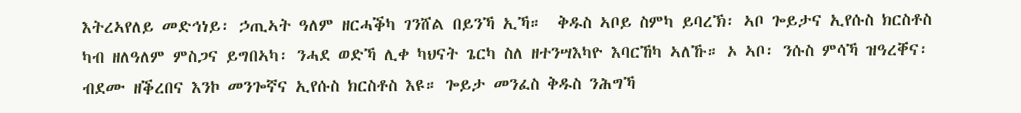እትረኣየለይ መድኅነይ፡ ኃጢኣት ዓለም ዘርሓቕካ ገንሸል በይንኻ ኢኻ።  ቅዱስ ኣቦይ ስምካ ይባረኽ፡ ኣቦ ጐይታና ኢየሱስ ክርስቶስ ካብ ዘለዓለም ምስጋና ይግበኣካ፡ ንሓደ ወድኻ ሊቀ ካህናት ጌርካ ስለ ዘተንሣእካዮ እባርኸካ ኣለኹ። ኦ ኣቦ፡ ንሱስ ምሳኻ ዝዓረቐና፡ ብደሙ ዘቕረበና እንኮ መንጐኛና ኢየሱስ ክርስቶስ እዩ። ጐይታ መንፈስ ቅዱስ ንሕግኻ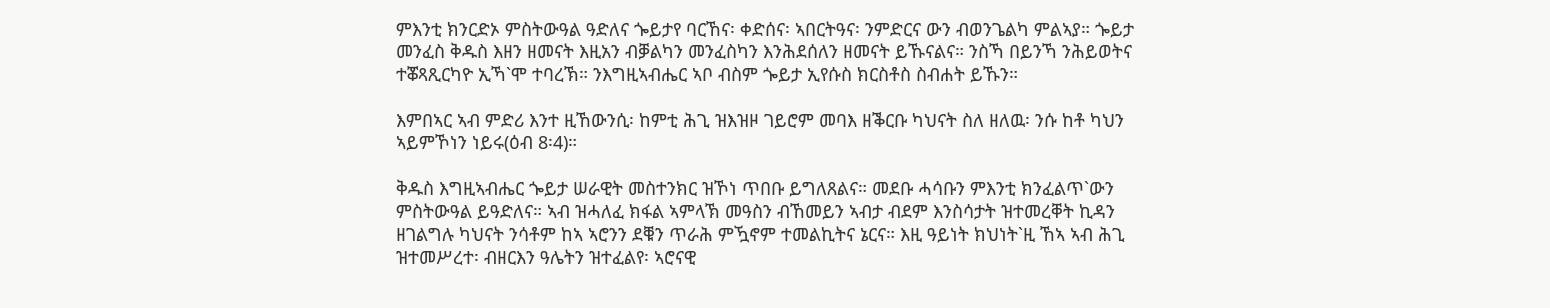ምእንቲ ክንርድኦ ምስትውዓል ዓድለና ጐይታየ ባርኸና፡ ቀድሰና፡ ኣበርትዓና፡ ንምድርና ውን ብወንጌልካ ምልኣያ። ጐይታ መንፈስ ቅዱስ እዘን ዘመናት እዚአን ብቓልካን መንፈስካን እንሕደሰለን ዘመናት ይኹናልና። ንስኻ በይንኻ ንሕይወትና ተቖጻጺርካዮ ኢኻ`ሞ ተባረኽ። ንእግዚኣብሔር ኣቦ ብስም ጐይታ ኢየሱስ ክርስቶስ ስብሐት ይኹን።

እምበኣር ኣብ ምድሪ እንተ ዚኸውንሲ፡ ከምቲ ሕጊ ዝእዝዞ ገይሮም መባእ ዘቕርቡ ካህናት ስለ ዘለዉ፡ ንሱ ከቶ ካህን ኣይምኾነን ነይሩ(ዕብ 8፡4)።

ቅዱስ እግዚኣብሔር ጐይታ ሠራዊት መስተንክር ዝኾነ ጥበቡ ይግለጸልና። መደቡ ሓሳቡን ምእንቲ ክንፈልጥ`ውን ምስትውዓል ይዓድለና። ኣብ ዝሓለፈ ክፋል ኣምላኽ መዓስን ብኸመይን ኣብታ ብደም እንስሳታት ዝተመረቐት ኪዳን ዘገልግሉ ካህናት ንሳቶም ከኣ ኣሮንን ደቑን ጥራሕ ምዃኖም ተመልኪትና ኔርና። እዚ ዓይነት ክህነት`ዚ ኸኣ ኣብ ሕጊ ዝተመሥረተ፡ ብዘርእን ዓሌትን ዝተፈልየ፡ ኣሮናዊ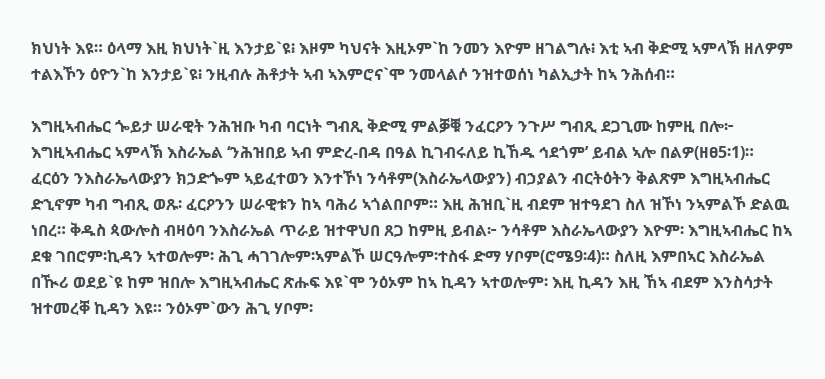ክህነት እዩ። ዕላማ እዚ ክህነት`ዚ እንታይ`ዩ፧ እዞም ካህናት እዚኦም`ከ ንመን እዮም ዘገልግሉ፧ እቲ ኣብ ቅድሚ ኣምላኽ ዘለዎም ተልእኾን ዕዮን`ከ እንታይ`ዩ፧ ንዚብሉ ሕቶታት ኣብ ኣእምሮና`ሞ ንመላልሶ ንዝተወሰነ ካልኢታት ከኣ ንሕሰብ።

እግዚኣብሔር ጐይታ ሠራዊት ንሕዝቡ ካብ ባርነት ግብጺ ቅድሚ ምልቓቑ ንፈርዖን ንጉሥ ግብጺ ደጋጊሙ ከምዚ በሎ፦ እግዚኣብሔር ኣምላኽ እስራኤል ‘ንሕዝበይ ኣብ ምድረ-በዳ በዓል ኪገብሩለይ ኪኸዱ ኅደጎም’ ይብል ኣሎ በልዎ(ዘፀ5፡1)። ፈርዕን ንእስራኤላውያን ክኃድጐም ኣይፈተወን እንተኾነ ንሳቶም(እስራኤላውያን) ብኃያልን ብርትዕትን ቅልጽም እግዚኣብሔር ድኂኖም ካብ ግብጺ ወጹ፡ ፈርዖንን ሠራዊቱን ከኣ ባሕሪ ኣጎልበቦም። እዚ ሕዝቢ`ዚ ብደም ዝተዓደገ ስለ ዝኾነ ንኣምልኾ ድልዉ ነበረ። ቅዱስ ጳውሎስ ብዛዕባ ንእስራኤል ጥራይ ዝተዋህበ ጸጋ ከምዚ ይብል፦ ንሳቶም እስራኤላውያን እዮም፡ እግዚኣብሔር ከኣ ደቁ ገበሮም፡ኪዳን ኣተወሎም፡ ሕጊ ሓገገሎም፡ኣምልኾ ሠርዓሎም፡ተስፋ ድማ ሃቦም(ሮሜ9፡4)። ስለዚ እምበኣር እስራኤል በዂሪ ወደይ`ዩ ከም ዝበሎ እግዚኣብሔር ጽሑፍ እዩ`ሞ ንዕኦም ከኣ ኪዳን ኣተወሎም፡ እዚ ኪዳን እዚ ኸኣ ብደም እንስሳታት ዝተመረቐ ኪዳን እዩ። ንዕኦም`ውን ሕጊ ሃቦም፡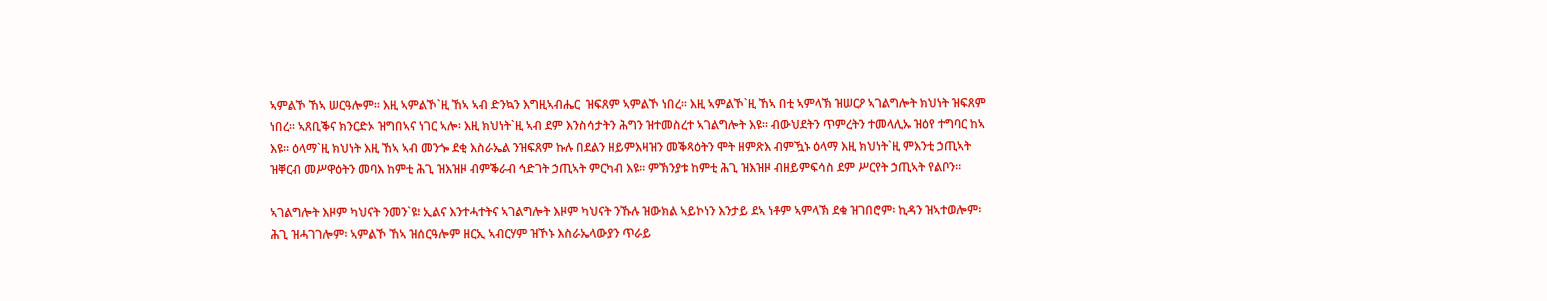ኣምልኾ ኸኣ ሠርዓሎም። እዚ ኣምልኾ`ዚ ኸኣ ኣብ ድንኳን እግዚኣብሔር  ዝፍጸም ኣምልኾ ነበረ። እዚ ኣምልኾ`ዚ ኸኣ በቲ ኣምላኽ ዝሠርዖ ኣገልግሎት ክህነት ዝፍጸም ነበረ። ኣጸቢቕና ክንርድኦ ዝግበኣና ነገር ኣሎ፡ እዚ ክህነት`ዚ ኣብ ደም እንስሳታትን ሕግን ዝተመስረተ ኣገልግሎት እዩ። ብውህደትን ጥምረትን ተመላሊኡ ዝዕየ ተግባር ከኣ እዩ። ዕላማ`ዚ ክህነት እዚ ኸኣ ኣብ መንጐ ደቂ እስራኤል ንዝፍጸም ኩሉ በደልን ዘይምእዛዝን መቕጻዕትን ሞት ዘምጽእ ብምዃኑ ዕላማ እዚ ክህነት`ዚ ምእንቲ ኃጢኣት ዝቐርብ መሥዋዕትን መባእ ከምቲ ሕጊ ዝእዝዞ ብምቕራብ ኅድገት ኃጢኣት ምርካብ እዩ። ምኽንያቱ ከምቲ ሕጊ ዝእዝዞ ብዘይምፍሳስ ደም ሥርየት ኃጢኣት የልቦን።

ኣገልግሎት እዞም ካህናት ንመን`ዩ፧ ኢልና እንተሓተትና ኣገልግሎት እዞም ካህናት ንኹሉ ዝውክል ኣይኮነን እንታይ ደኣ ነቶም ኣምላኽ ደቁ ዝገበሮም፡ ኪዳን ዝኣተወሎም፡ ሕጊ ዝሓገገሎም፡ ኣምልኾ ኸኣ ዝሰርዓሎም ዘርኢ ኣብርሃም ዝኾኑ እስራኤላውያን ጥራይ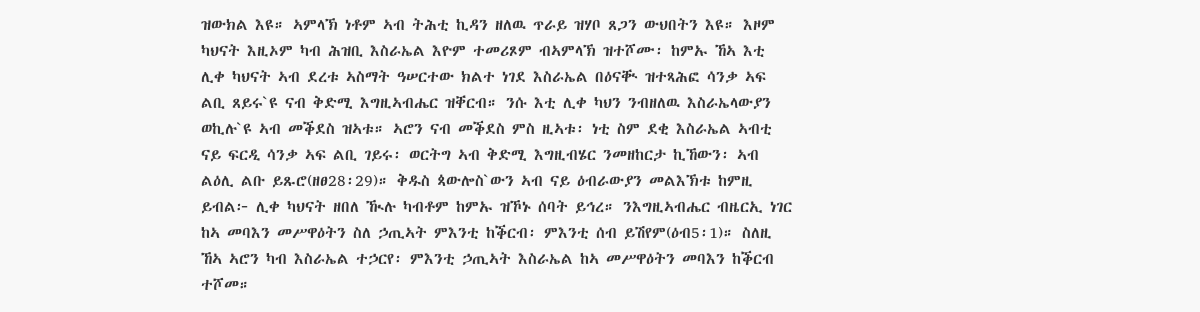ዝውክል እዩ። ኣምላኽ ነቶም ኣብ ትሕቲ ኪዳን ዘለዉ ጥራይ ዝሃቦ ጸጋን ውህበትን እዩ። እዞም ካህናት እዚኦም ካብ ሕዝቢ እስራኤል እዮም ተመሪጾም ብኣምላኽ ዝተሾሙ፡ ከምኡ ኸኣ እቲ ሊቀ ካህናት ኣብ ደረቱ ኣስማት ዓሠርተው ክልተ ነገደ እስራኤል በዕናቚ ዝተጻሕፎ ሳንቃ ኣፍ ልቢ ጸይሩ`ዩ ናብ ቅድሚ እግዚኣብሔር ዝቐርብ። ንሱ እቲ ሊቀ ካህን ንብዘለዉ እስራኤላውያን ወኪሉ`ዩ ኣብ መቕደስ ዝኣቱ። ኣሮን ናብ መቕደስ ምስ ዚኣቱ፡ ነቲ ስም ደቂ እስራኤል ኣብቲ ናይ ፍርዲ ሳንቃ ኣፍ ልቢ ገይሩ፡ ወርትግ ኣብ ቅድሚ እግዚብሄር ንመዘከርታ ኪኸውን፡ ኣብ ልዕሊ ልቡ ይጹሮ(ዘፀ28፡29)። ቅዱስ ጳውሎስ`ውን ኣብ ናይ ዕብራውያን መልእኽቱ ከምዚ ይብል፦ ሊቀ ካህናት ዘበለ ዂሉ ካብቶም ከምኡ ዝኾኑ ሰባት ይኅረ። ንእግዚኣብሔር ብዜርኢ ነገር ከኣ መባእን መሥዋዕትን ስለ ኃጢኣት ምእንቲ ከቕርብ፡ ምእንቲ ሰብ ይሽየም(ዕብ5፡1)። ስለዚ ኸኣ ኣሮን ካብ እስራኤል ተኃርየ፡ ምእንቲ ኃጢኣት እስራኤል ከኣ መሥዋዕትን መባእን ከቕርብ ተሾመ።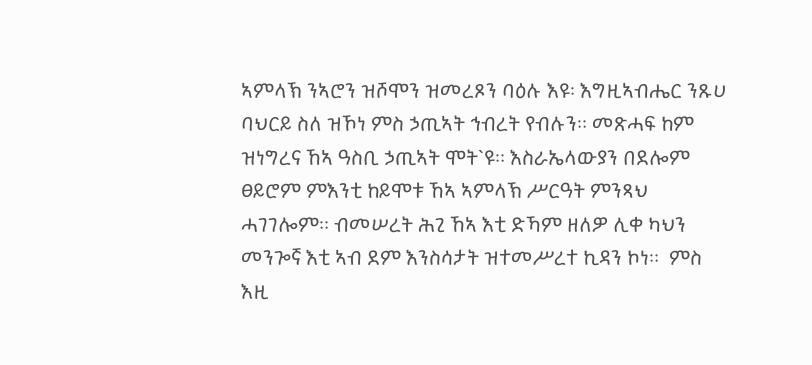ኣምላኽ ንኣሮን ዝሾሞን ዝመረጾን ባዕሉ እዩ፡ እግዚኣብሔር ንጹሀ ባህርይ ስለ ዝኾነ ምስ ኃጢኣት ኅብረት የብሉን። መጽሓፍ ከም ዝነግረና ኸኣ ዓስቢ ኃጢኣት ሞት`ዩ። እስራኤላውያን በደሎም ፀይሮም ምእንቲ ከይሞቱ ኸኣ ኣምላኽ ሥርዓት ምንጻህ ሓገገሎም። ብመሠረት ሕጊ ኸኣ እቲ ድኻም ዘለዎ ሊቀ ካህን መንጐኛ እቲ ኣብ ደም እንስሳታት ዝተመሥረተ ኪዳን ኮነ።  ምስ እዚ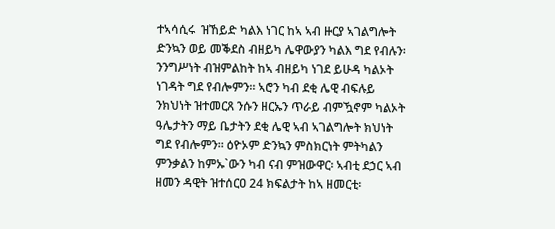ተኣሳሲሩ  ዝኸይድ ካልእ ነገር ከኣ ኣብ ዙርያ ኣገልግሎት ድንኳን ወይ መቕደስ ብዘይካ ሌዋውያን ካልእ ግደ የብሉን፡ ንንግሥነት ብዝምልከት ከኣ ብዘይካ ነገደ ይሁዳ ካልኦት ነገዳት ግደ የብሎምን። ኣሮን ካብ ደቂ ሌዊ ብፍሉይ ንክህነት ዝተመርጸ ንሱን ዘርኡን ጥራይ ብምዃኖም ካልኦት ዓሌታትን ማይ ቤታትን ደቂ ሌዊ ኣብ ኣገልግሎት ክህነት ግደ የብሎምን። ዕዮኦም ድንኳን ምስክርነት ምትካልን ምንቃልን ከምኡ`ውን ካብ ናብ ምዝውዋር፡ ኣብቲ ደኃር ኣብ ዘመን ዳዊት ዝተሰርዐ 24 ክፍልታት ከኣ ዘመርቲ፡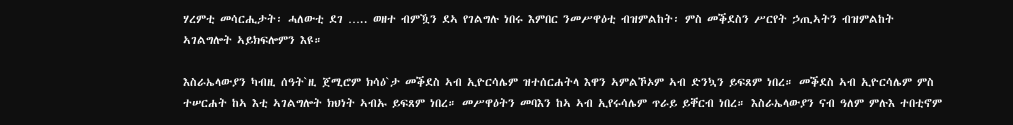ሃረምቲ መሳርሒታት፡ ሓለውቲ ደገ ….. ወዘተ ብምዃን ደኣ የገልግሉ ነበሩ እምበር ንመሥዋዕቲ ብዝምልከት፡ ምስ መቕደስን ሥርየት ኃጢኣትን ብዝምልከት ኣገልግሎት ኣይክፍሎምን እዩ።

እስራኤላውያን ካብዚ ሰዓት`ዚ ጀሚሮም ክሳዕ`ታ መቕደስ ኣብ ኢዮርሳሌም ዝተሰርሐትላ እዋን ኣምልኾኦም ኣብ ድንኳን ይፍጸም ነበረ። መቕደስ ኣብ ኢዮርሳሌም ምስ ተሠርሐት ከኣ እቲ ኣገልግሎት ክህነት ኣብኡ ይፍጸም ነበረ። መሥዋዕትን መባእን ከኣ ኣብ ኢየሩሳሌም ጥራይ ይቐርብ ነበረ። እስራኤላውያን ናብ ዓለም ምሉእ ተበቲኖም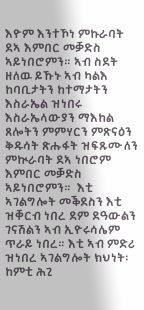እዮም እንተኾነ ምኩራባት ደኣ እምበር መቓድስ ኣይነበሮምን። ኣብ ስደት ዘለዉ ይኹኑ ኣብ ካልእ ከባቢታትን ከተማታትን እስራኤል ዝነበሩ እስራኤላውያን ማእከል ጸሎትን ምምሃርን ምጽናዕን ቅዱሳት ጽሑፋት ዝፍጹሙለን ምኲራባት ደኣ ነበሮም እምበር መቓድስ ኣይነበሮምን።  እቲ ኣገልግሎት መቕደስን እቲ ዝቐርብ ነበረ ደም ደዓውልን ገናሽልን ኣብ ኢዮሩሳሌም ጥራይ ነበረ። እቲ ኣብ ምድሪ ዝነበረ ኣገልግሎት ክህነት፡ ከምቲ ሕጊ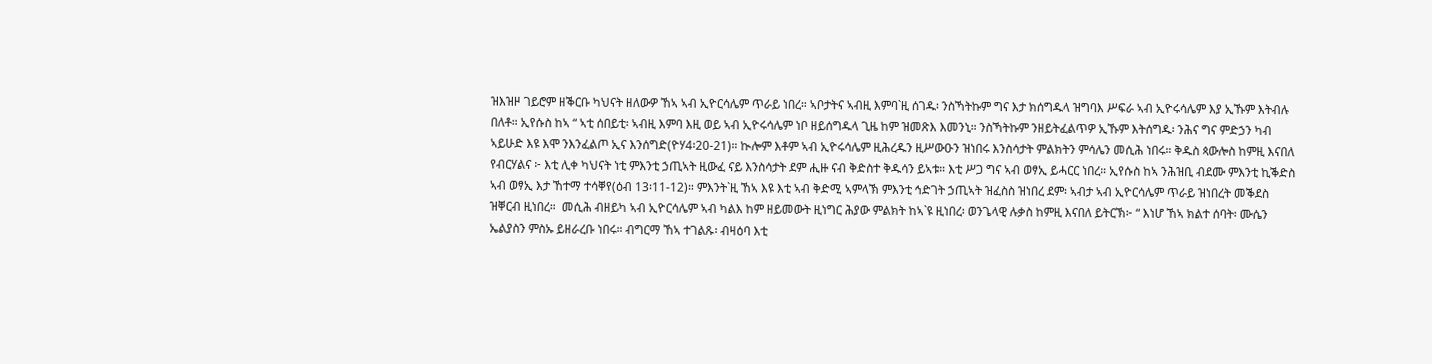ዝእዝዞ ገይሮም ዘቕርቡ ካህናት ዘለውዎ ኸኣ ኣብ ኢዮርሳሌም ጥራይ ነበረ። ኣቦታትና ኣብዚ እምባ`ዚ ሰገዱ፡ ንስኻትኩም ግና እታ ክሰግዱላ ዝግባእ ሥፍራ ኣብ ኢዮሩሳሌም እያ ኢኹም እትብሉ በለቶ። ኢየሱስ ከኣ “ ኣቲ ሰበይቲ፡ ኣብዚ እምባ እዚ ወይ ኣብ ኢዮሩሳሌም ነቦ ዘይሰግዱላ ጊዜ ከም ዝመጽእ እመንኒ። ንስኻትኩም ንዘይትፈልጥዎ ኢኹም እትሰግዱ፡ ንሕና ግና ምድኃን ካብ ኣይሁድ እዩ እሞ ንእንፈልጦ ኢና እንሰግድ(ዮሃ4፡20-21)። ኲሎም እቶም ኣብ ኢዮሩሳሌም ዚሕረዱን ዚሥውዑን ዝነበሩ እንስሳታት ምልክትን ምሳሌን መሲሕ ነበሩ። ቅዱስ ጳውሎስ ከምዚ እናበለ የብርሃልና ፦ እቲ ሊቀ ካህናት ነቲ ምእንቲ ኃጢኣት ዚውፈ ናይ እንስሳታት ደም ሒዙ ናብ ቅድስተ ቅዱሳን ይኣቱ። እቲ ሥጋ ግና ኣብ ወፃኢ ይሓርር ነበረ። ኢየሱስ ከኣ ንሕዝቢ ብደሙ ምእንቲ ኪቕድስ ኣብ ወፃኢ እታ ኸተማ ተሳቐየ(ዕብ 13፡11-12)። ምእንት`ዚ ኸኣ እዩ እቲ ኣብ ቅድሚ ኣምላኽ ምእንቲ ኅድገት ኃጢኣት ዝፈስስ ዝነበረ ደም፡ ኣብታ ኣብ ኢዮርሳሌም ጥራይ ዝነበረት መቕደስ ዝቐርብ ዚነበረ።  መሲሕ ብዘይካ ኣብ ኢዮርሳሌም ኣብ ካልእ ከም ዘይመውት ዚነግር ሕያው ምልክት ከኣ`ዩ ዚነበረ፡ ወንጌላዊ ሉቃስ ከምዚ እናበለ ይትርኽ፦ “ እነሆ ኸኣ ክልተ ሰባት፡ ሙሴን ኤልያስን ምስኡ ይዘራረቡ ነበሩ። ብግርማ ኸኣ ተገልጹ፡ ብዛዕባ እቲ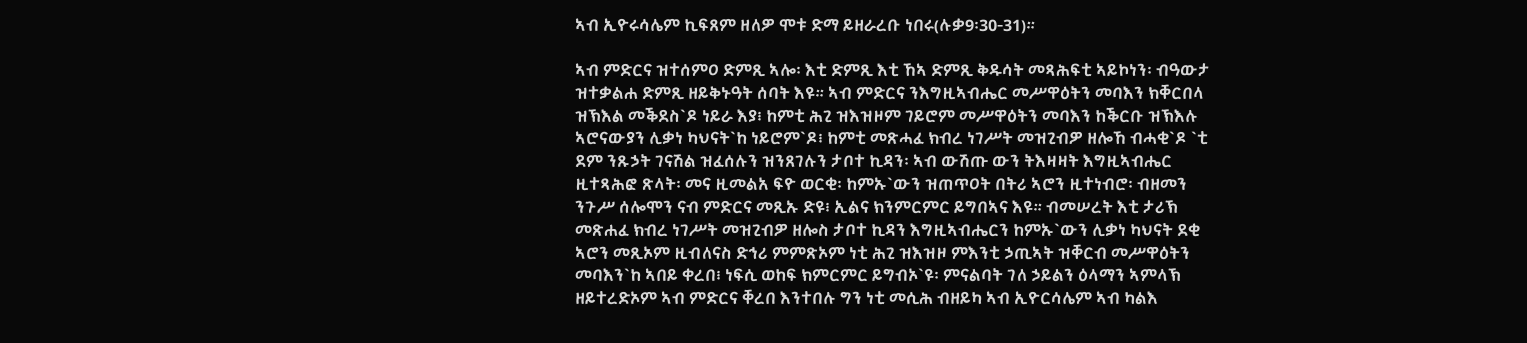ኣብ ኢዮሩሳሌም ኪፍጸም ዘለዎ ሞቱ ድማ ይዘራረቡ ነበሩ(ሉቃ9፡30-31)።

ኣብ ምድርና ዝተሰምዐ ድምጺ ኣሎ፡ እቲ ድምጺ እቲ ኸኣ ድምጺ ቅዱሳት መጻሕፍቲ ኣይኮነን፡ ብዓውታ ዝተቃልሐ ድምጺ ዘይቅኑዓት ሰባት እዩ። ኣብ ምድርና ንእግዚኣብሔር መሥዋዕትን መባእን ክቐርበላ ዝኽእል መቕደስ`ዶ ነይራ እያ፧ ከምቲ ሕጊ ዝእዝዞም ገይሮም መሥዋዕትን መባእን ከቕርቡ ዝኽእሉ ኣሮናውያን ሊቃነ ካህናት`ከ ነይሮም`ዶ፧ ከምቲ መጽሓፈ ክብረ ነገሥት መዝጊብዎ ዘሎኸ ብሓቂ`ዶ `ቲ ደም ንጹኃት ገናሽል ዝፈሰሉን ዝንጸገሉን ታቦተ ኪዳን፡ ኣብ ውሽጡ ውን ትእዛዛት እግዚኣብሔር ዚተጻሕፎ ጽላት፡ መና ዚመልአ ፍዮ ወርቂ፡ ከምኡ`ውን ዝጠጥዐት በትሪ ኣሮን ዚተነብሮ፡ ብዘመን ንጉሥ ሰሎሞን ናብ ምድርና መጺኡ ድዩ፧ ኢልና ክንምርምር ይግበኣና እዩ። ብመሠረት እቲ ታሪኽ መጽሐፈ ክብረ ነገሥት መዝጊብዎ ዘሎስ ታቦተ ኪዳን እግዚኣብሔርን ከምኡ`ውን ሊቃነ ካህናት ደቂ ኣሮን መጺኦም ዚብለናስ ድኅሪ ምምጽኦም ነቲ ሕጊ ዝእዝዞ ምእንቲ ኃጢኣት ዝቐርብ መሥዋዕትን መባእን`ከ ኣበይ ቀረበ፧ ነፍሲ ወከፍ ክምርምር ይግብኦ`ዩ፡ ምናልባት ገለ ኃይልን ዕላማን ኣምላኽ ዘይተረድኦም ኣብ ምድርና ቐረበ እንተበሉ ግን ነቲ መሲሕ ብዘይካ ኣብ ኢዮርሳሌም ኣብ ካልእ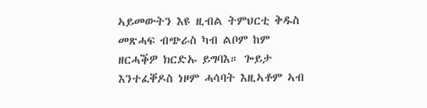ኣይመውትን እዩ ዚብል ትምህርቲ ቅዱስ መጽሓፍ ብጭራስ ካብ ልቦም ከም ዘርሓቕዎ ክርድኡ ይግባእ። ጐይታ እንተፈቐዶስ ነዞም ሓሳባት እዚኣቶም ኣብ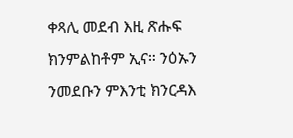ቀጻሊ መደብ እዚ ጽሑፍ ክንምልከቶም ኢና። ንዕኡን ንመደቡን ምእንቲ ክንርዳእ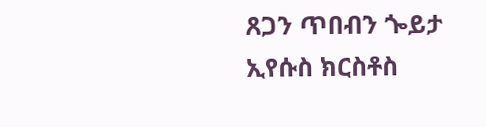ጸጋን ጥበብን ጐይታ ኢየሱስ ክርስቶስ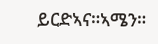ይርድኣና።ኣሜን።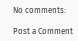No comments:

Post a Comment